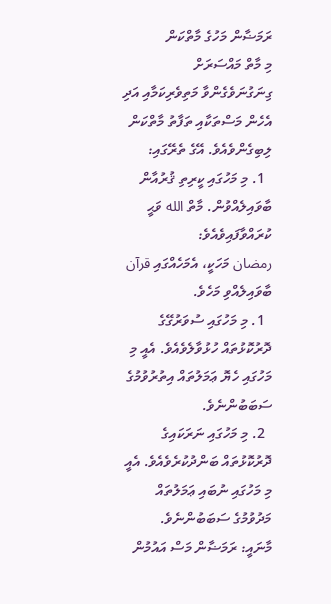ރަމަޟާން މަހުގެ މާތްކަން
މި މާތް މައްސަރަށް ގިނަގުނަވެގެންވާ މަތިވެރިކަމާއި އަދި އެހެން މަސްތަކާއި ތަފާތު މާތްކަން ލިބިގެންވެއެވެ. އޭގެ ތެރޭގައި:
  1. މި މަހުގައި ކީރިތި ޤުރުއާން ބާވައިލެއްވުން. މާތް الله ވަޙީ ކުރައްވާފައިވެއެވެ:
رمضان މަހަކީ، އެމަހެއްގައި قرآن ބާވައިލެއްވި މަހެވެ.
  1. މި މަހުގައި ސުވަރުގޭގެ ދޮރުކޮޅުތައް ހުޅުވާލެވެއެވެ. އެއީ މި މަހުގައި ހެޔޮ ޢަމަލުތައް އިތުރުވުމުގެ ސަބަބުންނެވެ.
  2. މި މަހުގައި ނަރަކައިގެ ދޮރުކޮޅުތައް ބަންދުކުރެވެއެވެ. އެއީ މި މަހުގައި ނުބައި ޢަމަލުތައް މަދުވުމުގެ ސަބަބުންނެވެ.
މާނައީ: ރަމަޟާން މަސް އައުމުން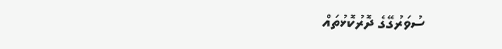ސުވަރުގޭގެ ދޮރުކޮޅުތައް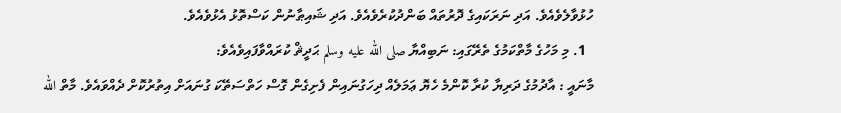ހުޅުވާލެވެއެވެ. އަދި ނަރަކައިގެ ދޮރުތައް ބަންދުކުރެވެއެވެ. އަދި ޝައިޠާނުން ކަސްތޮޅު އެޅުވެއެވެ.
  1. މި މަހުގެ މާތްކަމުގެ ތެރޭގައި: ނަބިއްޔާ صلى الله عليه وسلم ޙަދީޘް ކުރައްވާފައިވެއެވެ:
މާނައީ : އާދުމުގެ ދަރިޔާ ކުރާ ކޮންމެ ހެޔޮ ޢަމަލެއް ދިހަގުނައިން ފެށިގެން ގޮސް ހަތްސަތޭކަ ގުނައަށް އިތުރުކޮށް ދެއްވައެވެ. މާތް الله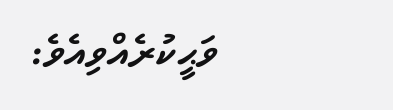ވަޙީކުރެއްވިއެވެ: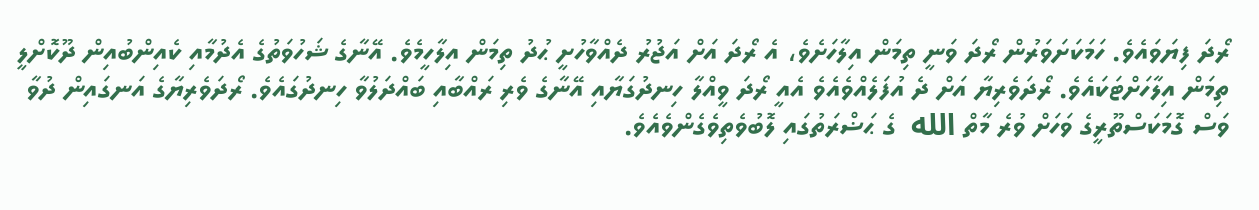ރޯދަ ފިޔަވައެވެ. ހަމަކަށަވަރުން ރޯދަ ވަނީ ތިމަން އިލާހަށެވެ، އެ ރޯދަ އަށް އަޖުރު ދެއްވާހުށީ ޙުދު ތިމަން އިލާހީމެވެ. އޭނާގެ ޝަހުވަތުގެ އެދުމާއި ކެއިންބުއިން ދޫކޮށްލީ ތިމަން އިލާހަށްޓަކައެވެ. ރޯދަވެރިޔާ އަށް ދެ އުފަލެއްވެއެވެ އެއީ ރޯދަ ވީއްލާ ހިނދުގަޔާއި އޭނާގެ ވެރި ރައްބާއި ބައްދަލުވާ ހިނދުގައެވެ. ރޯދަވެރިޔާގެ އަނގައިން ދުވާ ވަސް ގޮމަކަސްތޫރީގެ ވަހަށް ވުރެ މާތް الله  ގެ ޙަޟްރަތުގައި ލޮބުވެތިވެގެންވެއެވެ.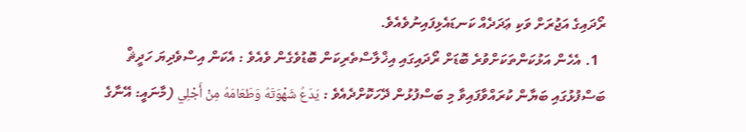ރޯދައިގެ އަޖުރަށް ވަކި ޢަދަދެއް ކަނޑައެޅިފައިނުވެއެވެ.
  1. އެހެން އަޅުކަންތަކަށްވުރެ ބޮޑަށް ރޯދައިގައި އިޚްލާސްތެރިކަން ބޮޑުވެގެން ވެއެވެ : އެކަން އިސްވެދިޔަ ހަދީޘް ބަސްފުޅުގައި ބަޔާން ކުރައްވާފައިވާ މި ބަސްފުޅުން ދޭހަކޮށްދެއެވެ : يَدَعُ شَهْوَتَهُ وَطَعَامَهُ مِنْ أَجْلِي (މާނައީ: އޭނާގެ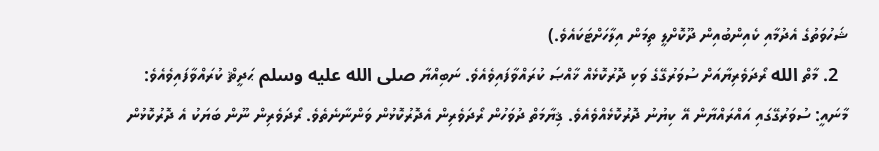ޝަހުވަތުގެ އެދުމާއި ކެއިންބުއިން ދޫކޮށްލީ ތިމަން އިލާހަށްޓަކައެވެ.)
  2. މާތް الله ރޯދަވެރިޔާއަށް ސުވަރުގޭގެ ވަކި ދޮރުކޮޅެއް ޚާއްޞަ ކުރައްވާފައިވެއެވެ. ނަބިއްޔާ صلى الله عليه وسلم ޙަދީޘް ކުރައްވާފައިވެއެވެ:
މާނައީ: ސުވަރުގޭގައި އައްރައްޔާން އޭ ކިޔުނު ދޮރުކޮޅެއްވެއެވެ. ޤިޔާމަތް ދުވަހުން ރޯދަވެރިން އެދޮރުކޮޅުން ވަންނާނެތެވެ. ރޯދަވެރިން ނޫން ބަޔަކު އެ ދޮރުކޮޅުން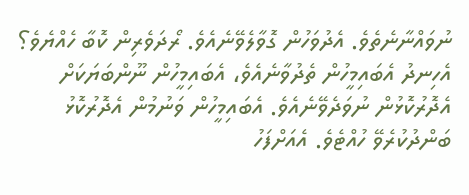ނުވައްނާނެތެވެ. އެދުވަހުން ގޮވާލެވޭނެއެވެ. ރޯދަވެރިން ކޮބާ ހެއްޔެވެ؟ އެހިނދު އެބައިމީހުން ތެދުވާނެއެވެ، އެބައިމީހުން ނޫންބަޔަކަށް އެދޮރުކޮޅުން ނުވަދެވޭނެއެވެ. އެބައިމީހުން ވަނުމުން އެދޮރުކޮޅު ބަންދުކުރެވޭ ހުއްޓެވެ. އެއަށްފަހު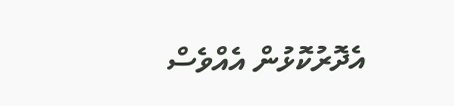އެދޮރުކޮޅުން އެއްވެސް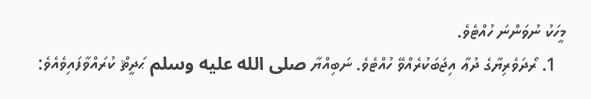މީހަކު ނުވަންނަ ހުއްޓެވެ.
  1. ރޯދަވެރިޔާގެ ދުޢާ އިޖަބަކުރެއްވޭ ހުއްޓެވެ. ނަބިއްޔާ صلى الله عليه وسلم ޙަދީޘް ކުރައްވާފައިވެއެވެ: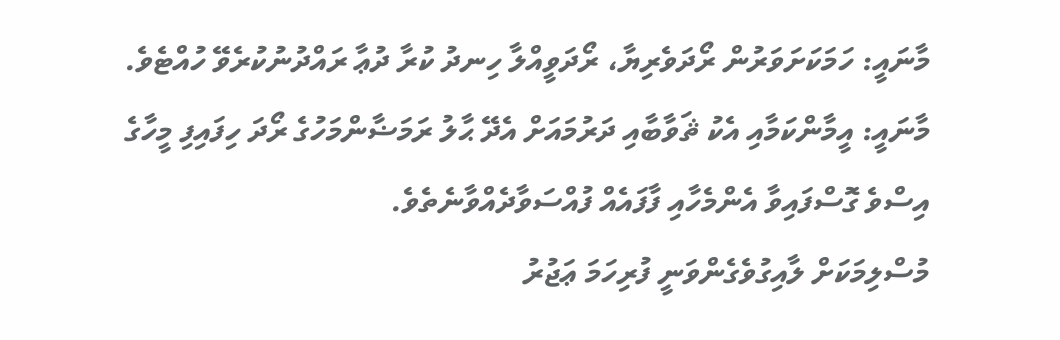މާނައީ: ހަމަކަށަވަރުން ރޯދަވެރިޔާ، ރޯދަވީއްލާ ހިނދު ކުރާ ދުޢާ ރައްދުނުކުރެވޭ ހުއްޓެވެ.
މާނައީ: އީމާންކަމާއި އެކު ޘަވާބާއި ދަރުމައަށް އެދޭ ޙާލު ރަމަޟާންމަހުގެ ރޯދަ ހިފައިފި މީހާގެ އިސްވެ ގޮސްފައިވާ އެންމެހާއި ފާފައެއް ފުއްސަވާދެއްވާނެތެވެ.
މުސްލިމަކަށް ލާއިގުވެގެންވަނީ ފުރިހަމަ ޢަޖުރު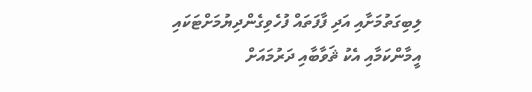ލިބިގަތުމަށާއި އަދި ފާފަތައް ފުހެވިގެންދިޔުމަށްޓަކައި އީމާންކަމާއި އެކު ޘަވާބާއި ދަރުމައަށް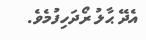އެދޭ ޙާލު ރޯދަހިފުމެވެ.